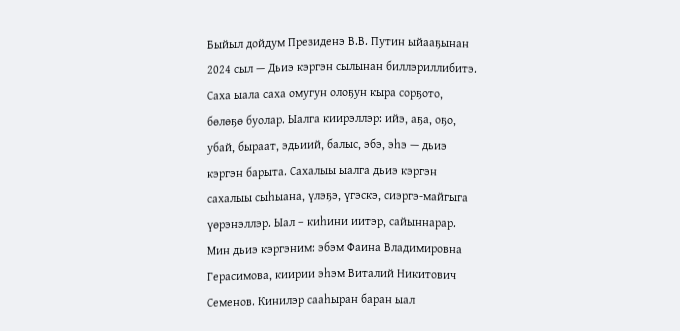Быйыл дойдум Президенэ В.В. Путин ыйааҕынан 2024 сыл — Дьиэ кэргэн сылынан биллэриллибитэ. Саха ыала саха омугун олоҕун кыра сорҕото, бөлөҕө буолар. Ыалга киирэллэр: ийэ, аҕа, оҕо, убай, быраат, эдьиий, балыс, эбэ, эhэ — дьиэ кэргэн барыта. Сахалыы ыалга дьиэ кэргэн сахалыы сыhыана, үлэҕэ, үгэскэ, сиэргэ-майгыга үөрэнэллэр. Ыал – киhини иитэр, сайыннарар.
Мин дьиэ кэргэним: эбэм Фаина Владимировна Герасимова, киирии эhэм Виталий Никитович Семенов. Кинилэр сааhыран баран ыал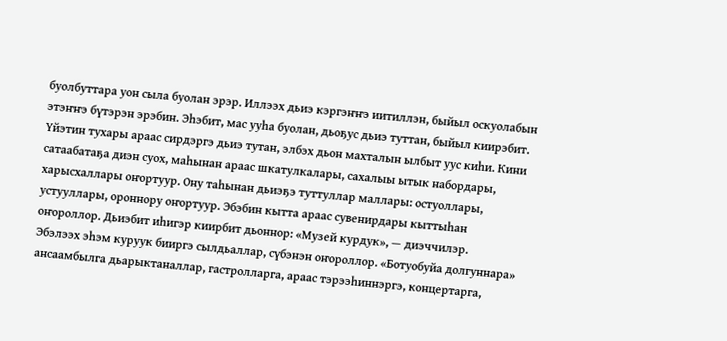буолбуттара уон сыла буолан эрэр. Иллээх дьиэ кэргэҥҥэ иитиллэн, быйыл оскуолабын этэҥҥэ бүтэрэн эрэбин. Эhэбит, мас ууhа буолан, дьоҕус дьиэ туттан, быйыл киирэбит. Үйэтин тухары араас сирдэргэ дьиэ тутан, элбэх дьон махталын ылбыт уус киhи. Кини сатаабатаҕа диэн суох, маhынан араас шкатулкалары, сахалыы ытык набордары, харысхаллары оҥортуур. Ону таhынан дьиэҕэ туттуллар маллары: остуоллары, устууллары, ороннору оҥортуур. Эбэбин кытта араас сувенирдары кыттыhан оҥороллор. Дьиэбит иhигэр киирбит дьоннор: «Музей курдук», — диэччилэр.
Эбэлээх эhэм куруук бииргэ сылдьаллар, сүбэнэн оҥороллор. «Ботуобуйа долгуннара» ансаамбылга дьарыктаналлар, гастролларга, араас тэрээһиннэргэ, концертарга,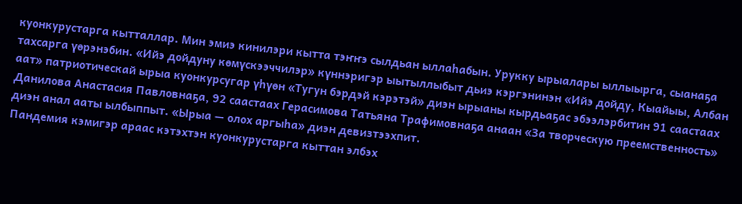куонкурустарга кытталлар. Мин эмиэ кинилэри кытта тэҥҥэ сылдьан ыллаhабын. Урукку ырыалары ыллыырга, сыанаҕа тахсарга үөрэнэбин. «Ийэ дойдуну көмүскээччилэр» күннэригэр ыытыллыбыт дьиэ кэргэнинэн «Ийэ дойду, Кыайыы, Албан аат» патриотическай ырыа куонкурсугар үhүөн «Тугун бэрдэй кэрэтэй» диэн ырыаны кырдьаҕас эбээлэрбитин 91 саастаах Данилова Анастасия Павловнаҕа, 92 саастаах Герасимова Татьяна Трафимовнаҕа анаан «За творческую преемственность» диэн анал ааты ылбыппыт. «Ырыа — олох аргыhа» диэн девизтээхпит.
Пандемия кэмигэр араас кэтэхтэн куонкурустарга кыттан элбэх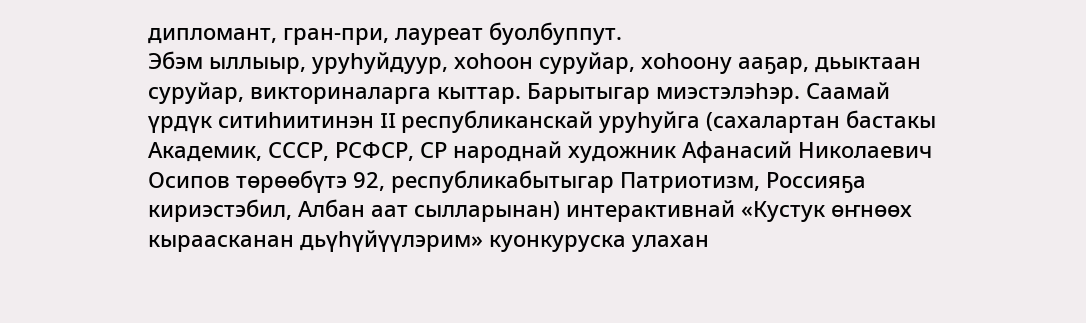дипломант, гран-при, лауреат буолбуппут.
Эбэм ыллыыр, уруhуйдуур, хоhоон суруйар, хоhоону ааҕар, дьыктаан суруйар, викториналарга кыттар. Барытыгар миэстэлэhэр. Саамай үрдүк ситиhиитинэн II республиканскай уруhуйга (сахалартан бастакы Академик, СССР, РСФСР, СР народнай художник Афанасий Николаевич Осипов төрөөбүтэ 92, республикабытыгар Патриотизм, Россияҕа кириэстэбил, Албан аат сылларынан) интерактивнай «Кустук өҥнөөх кыраасканан дьүhүйүүлэрим» куонкуруска улахан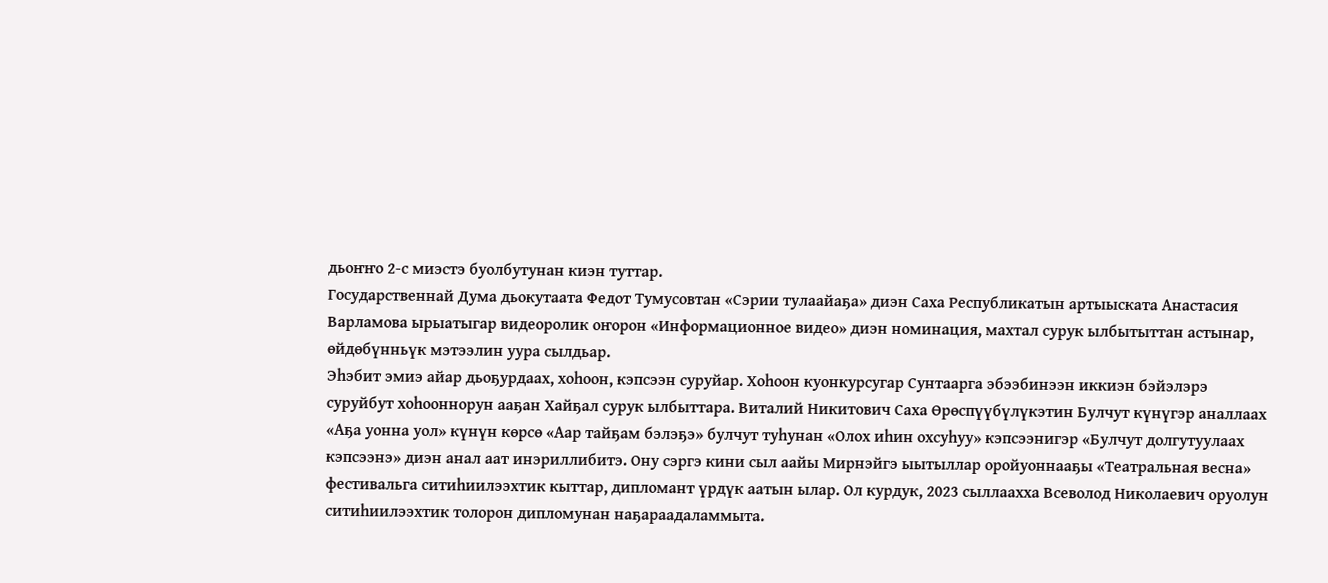дьоҥҥо 2-с миэстэ буолбутунан киэн туттар.
Государственнай Дума дьокутаата Федот Тумусовтан «Сэрии тулаайаҕа» диэн Саха Республикатын артыыската Анастасия Варламова ырыатыгар видеоролик оҥорон «Информационное видео» диэн номинация, махтал сурук ылбытыттан астынар, өйдөбүнньүк мэтээлин уура сылдьар.
Эhэбит эмиэ айар дьоҕурдаах, хоhоон, кэпсээн суруйар. Хоhоон куонкурсугар Сунтаарга эбээбинээн иккиэн бэйэлэрэ суруйбут хоhооннорун ааҕан Хайҕал сурук ылбыттара. Виталий Никитович Саха Өрөспүүбүлүкэтин Булчут күнүгэр аналлаах «Аҕа уонна уол» күнүн көрсө «Аар тайҕам бэлэҕэ» булчут туhунан «Олох иhин охсуhуу» кэпсээнигэр «Булчут долгутуулаах кэпсээнэ» диэн анал аат инэриллибитэ. Ону сэргэ кини сыл аайы Мирнэйгэ ыытыллар оройуоннааҕы «Театральная весна» фестивальга ситиhиилээхтик кыттар, дипломант үрдүк аатын ылар. Ол курдук, 2023 сыллаахха Всеволод Николаевич оруолун ситиhиилээхтик толорон дипломунан наҕараадаламмыта.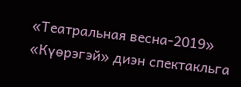«Театральная весна-2019» «Күөрэгэй» диэн спектакльга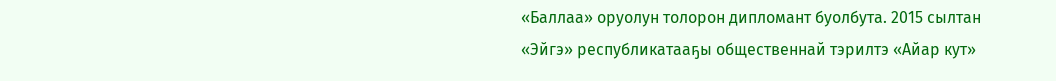«Баллаа» оруолун толорон дипломант буолбута. 2015 сылтан «Эйгэ» республикатааҕы общественнай тэрилтэ «Айар кут»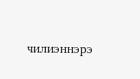чилиэннэрэ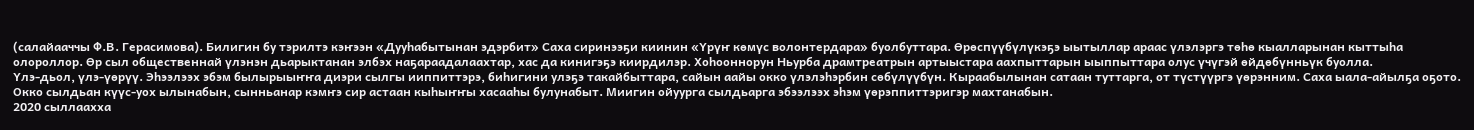(салайааччы Ф.В. Герасимова). Билигин бу тэрилтэ кэҥээн «Дууhабытынан эдэрбит» Саха сиринээҕи киинин «Үрүҥ көмүс волонтердара» буолбуттара. Өрөспүүбүлүкэҕэ ыытыллар араас үлэлэргэ төһө кыалларынан кыттыhа олороллор. Өр сыл общественнай үлэнэн дьарыктанан элбэх наҕараадалаахтар, хас да кинигэҕэ киирдилэр. Хоhооннорун Ньурба драмтреатрын артыыстара аахпыттарын ыыппыттара олус үчүгэй өйдөбүнньүк буолла.
Үлэ-дьол, үлэ-үөрүү. Эhээлээх эбэм былырыыҥҥа диэри сылгы ииппиттэрэ, биhигини улэҕэ такайбыттара, сайын аайы окко үлэлэhэрбин сөбүлүүбүн. Кыраабылынан сатаан туттарга, от түстүүргэ үөрэнним. Саха ыала-айылҕа оҕото. Окко сылдьан күүс-уох ылынабын, сынньанар кэмҥэ сир астаан кыhыҥҥы хасааhы булунабыт. Миигин ойуурга сылдьарга эбээлээх эhэм үөрэппиттэригэр махтанабын.
2020 сыллаахха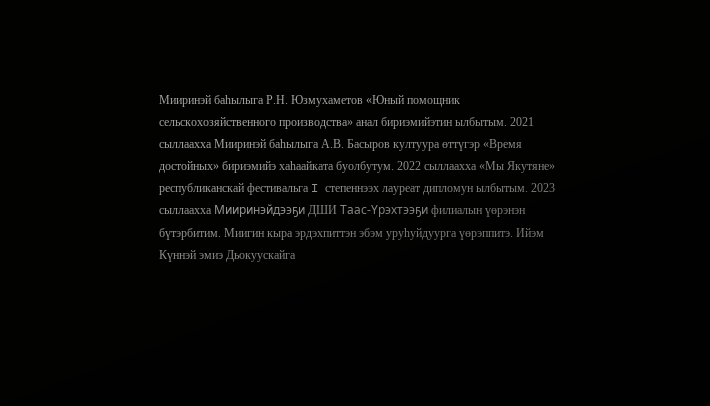Мииринэй баhылыга Р.Н. Юзмухаметов «Юный помощник сельскохозяйственного производства» анал бириэмийэтин ылбытым. 2021 сыллаахха Мииринэй баhылыга А.В. Басыров култуура өттүгэр «Время достойных» бириэмийэ хаhаайката буолбутум. 2022 сыллаахха «Мы Якутяне» республиканскай фестивальга I степеннээх лауреат дипломун ылбытым. 2023 сыллаахха Мииринэйдээҕи ДШИ Таас-Үрэхтээҕи филиалын үөрэнэн бүтэрбитим. Миигин кыра эрдэхпиттэн эбэм уруhуйдуурга үөрэппитэ. Ийэм Күннэй эмиэ Дьокуускайга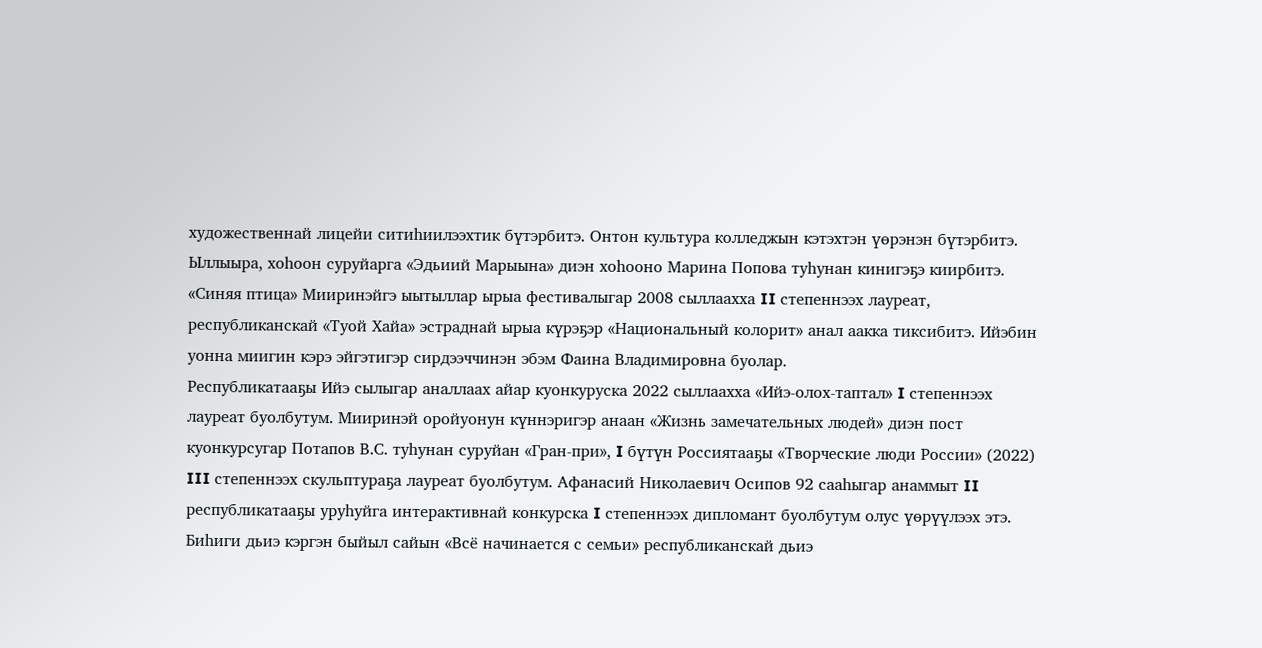художественнай лицейи ситиhиилээхтик бүтэрбитэ. Онтон культура колледжын кэтэхтэн үөрэнэн бүтэрбитэ. Ыллыыра, хоhоон суруйарга «Эдьиий Марыына» диэн хоhооно Марина Попова туhунан кинигэҕэ киирбитэ. «Синяя птица» Мииринэйгэ ыытыллар ырыа фестивалыгар 2008 сыллаахха II степеннээх лауреат, республиканскай «Туой Хайа» эстраднай ырыа күрэҕэр «Национальный колорит» анал аакка тиксибитэ. Ийэбин уонна миигин кэрэ эйгэтигэр сирдээччинэн эбэм Фаина Владимировна буолар.
Республикатааҕы Ийэ сылыгар аналлаах айар куонкуруска 2022 сыллаахха «Ийэ-олох-таптал» I степеннээх лауреат буолбутум. Мииринэй оройуонун күннэригэр анаан «Жизнь замечательных людей» диэн пост куонкурсугар Потапов В.С. туhунан суруйан «Гран-при», I бүтүн Россиятааҕы «Творческие люди России» (2022) III степеннээх скульптураҕа лауреат буолбутум. Афанасий Николаевич Осипов 92 сааhыгар анаммыт II республикатааҕы уруhуйга интерактивнай конкурска I степеннээх дипломант буолбутум олус үөрүүлээх этэ.
Биhиги дьиэ кэргэн быйыл сайын «Всё начинается с семьи» республиканскай дьиэ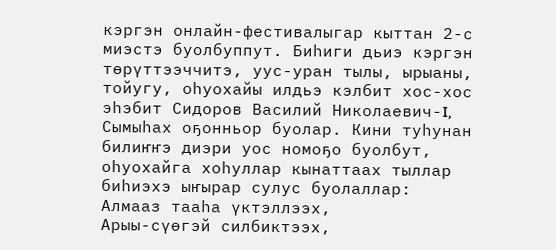кэргэн онлайн-фестивалыгар кыттан 2-с миэстэ буолбуппут. Биhиги дьиэ кэргэн төрүттээччитэ, уус-уран тылы, ырыаны, тойугу, оhуохайы илдьэ кэлбит хос-хос эhэбит Сидоров Василий Николаевич-I, Сымыhах оҕонньор буолар. Кини туhунан билиҥҥэ диэри уос номоҕо буолбут, оhуохайга хоhуллар кынаттаах тыллар биhиэхэ ыҥырар сулус буолаллар:
Алмааз тааhа үктэллээх,
Арыы-сүөгэй силбиктээх,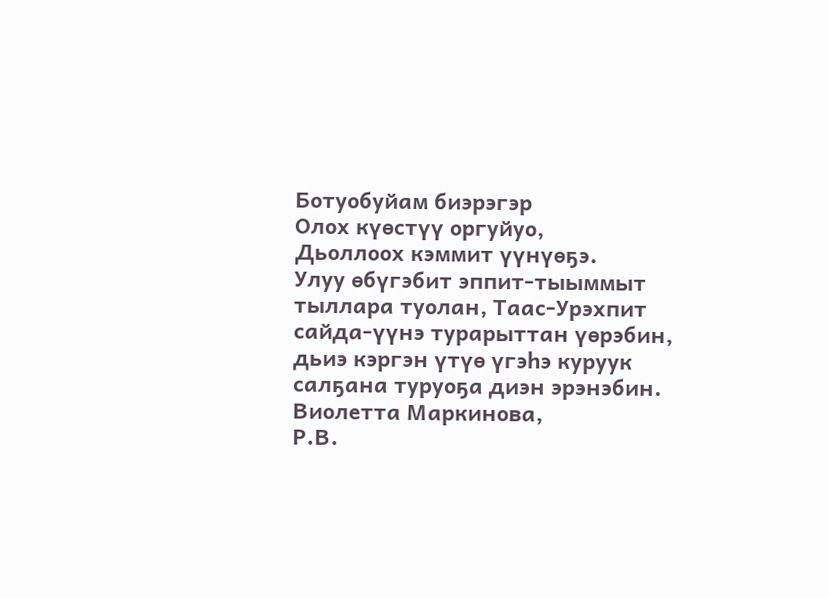Ботуобуйам биэрэгэр
Олох күөстүү оргуйуо,
Дьоллоох кэммит үүнүөҕэ.
Улуу өбүгэбит эппит-тыыммыт тыллара туолан, Таас-Урэхпит сайда-үүнэ турарыттан үөрэбин, дьиэ кэргэн үтүө үгэhэ куруук салҕана туруоҕа диэн эрэнэбин.
Виолетта Маркинова,
Р.В.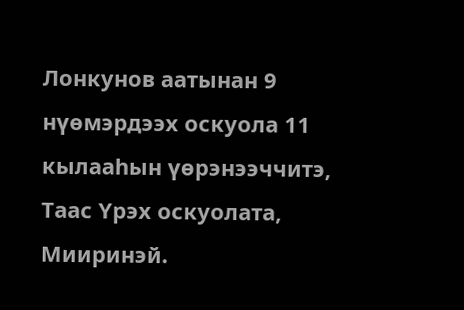Лонкунов аатынан 9 нүөмэрдээх оскуола 11 кылааһын үөрэнээччитэ,
Таас Үрэх оскуолата, Мииринэй.